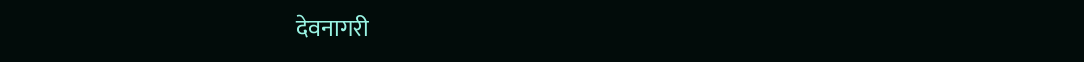देवनागरी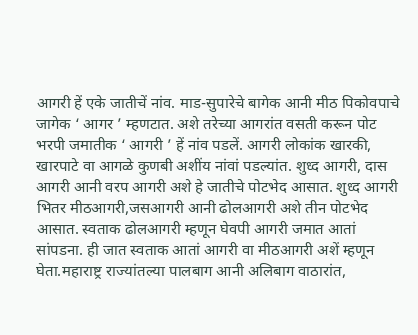आगरी हें एके जातीचें नांव. माड-सुपारेचे बागेक आनी मीठ पिकोवपाचे जागेक ‘ आगर ’ म्हणटात. अशे तरेच्या आगरांत वसती करून पोट भरपी जमातीक ‘ आगरी ’ हें नांव पडलें. आगरी लोकांक खारकी, खारपाटे वा आगळे कुणबी अशींय नांवां पडल्यांत. शुध्द आगरी, दास आगरी आनी वरप आगरी अशे हे जातीचे पोटभेद आसात. शुध्द आगरी भितर मीठआगरी,जसआगरी आनी ढोलआगरी अशे तीन पोटभेद आसात. स्वताक ढोलआगरी म्हणून घेवपी आगरी जमात आतां सांपडना. ही जात स्वताक आतां आगरी वा मीठआगरी अशें म्हणून घेता.महाराष्ट्र राज्यांतल्या पालबाग आनी अलिबाग वाठारांत,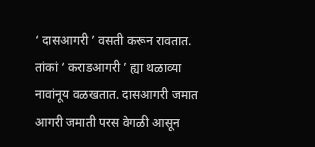‘ दासआगरी ’ वसती करून रावतात. तांकां ‘ कराडआगरी ’ ह्या थळाव्या नावांनूय वळखतात. दासआगरी जमात आगरी जमाती परस वेगळी आसून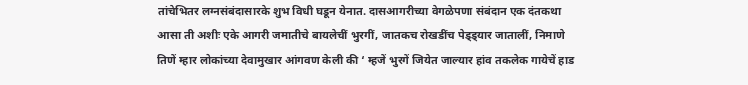तांचेभितर लग्नसंबंदासारके शुभ विधी घडून येनात. दासआगरीच्या वेगळेपणा संबंदान एक दंतकथा आसा ती अशीः एके आगरी जमातीचे बायलेचीं भुरगीं, जातकच रोखडींच पेड्ड्यार जातालीं, निमाणे तिणें म्हार लोकांच्या देवामुखार आंगवण केली की ‘ म्हजें भुरगें जियेत जाल्यार हांव तकलेक गायेचें हाड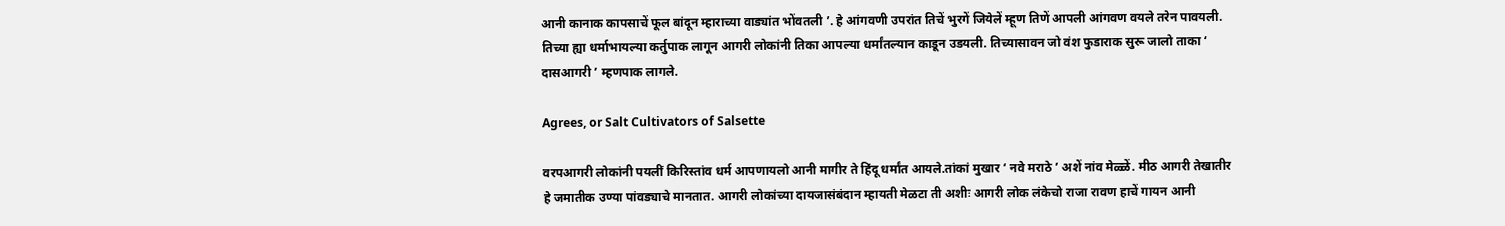आनी कानाक कापसाचें फूल बांदून म्हाराच्या वाड्यांत भोंवतली ’. हे आंगवणी उपरांत तिचें भुरगें जियेलें म्हूण तिणें आपली आंगवण वयले तरेन पावयली. तिच्या ह्या धर्माभायल्या कर्तुपाक लागून आगरी लोकांनी तिका आपल्या धर्मांतल्यान काडून उडयली. तिच्यासावन जो वंश फुडाराक सुरू जालो ताका ‘ दासआगरी ’ म्हणपाक लागले.

Agrees, or Salt Cultivators of Salsette

वरपआगरी लोकांनी पयलीं किरिस्तांव धर्म आपणायलो आनी मागीर ते हिंदू धर्मांत आयले.तांकां मुखार ‘ नवे मराठे ’ अशें नांव मेळ्ळें. मीठ आगरी तेखातीर हे जमातीक उण्या पांवड्याचे मानतात. आगरी लोकांच्या दायजासंबंदान म्हायती मेळटा ती अशीः आगरी लोक लंकेचो राजा रावण हाचें गायन आनी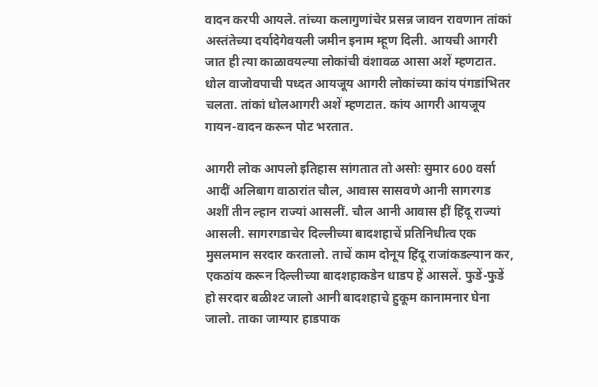वादन करपी आयले. तांच्या कलागुणांचेर प्रसन्न जावन रावणान तांकां अस्तंतेच्या दर्यादेगेवयली जमीन इनाम म्हूण दिली. आयची आगरी जात ही त्या काळावयल्या लोकांची वंशावळ आसा अशें म्हणटात. धोल वाजोवपाची पध्दत आयजूय आगरी लोकांच्या कांय पंगडांभितर चलता. तांकां धोलआगरी अशें म्हणटात. कांय आगरी आयजूय गायन-वादन करून पोट भरतात.

आगरी लोक आपलो इतिहास सांगतात तो असोः सुमार 600 वर्सा आदीं अलिबाग वाठारांत चौल, आवास सासवणे आनी सागरगड अशीं तीन ल्हान राज्यां आसलीं. चौल आनी आवास हीं हिंदू राज्यां आसली. सागरगडाचेर दिल्लीच्या बादशहाचें प्रतिनिधीत्व एक मुसलमान सरदार करतालो. ताचें काम दोनूय हिंदू राजांकडल्यान कर, एकठांय करून दिल्लीच्या बादशहाकडेन धाडप हें आसलें. फुडें-फुडें हो सरदार बळीश्ट जालो आनी बादशहाचे हुकूम कानामनार घेना जालो. ताका जाग्यार हाडपाक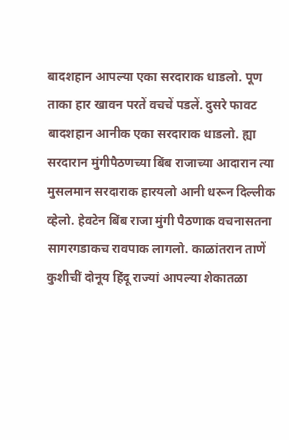बादशहान आपल्या एका सरदाराक धाडलो. पूण ताका हार खावन परतें वचचें पडलें. दुसरे फावट बादशहान आनीक एका सरदाराक धाडलो. ह्या सरदारान मुंगीपैठणच्या बिंब राजाच्या आदारान त्या मुसलमान सरदाराक हारयलो आनी धरून दिल्लीक व्हेलो. हेवटेन बिंब राजा मुंगी पैठणाक वचनासतना सागरगडाकच रावपाक लागलो. काळांतरान ताणें कुशीचीं दोनूय हिंदू राज्यां आपल्या शेकातळा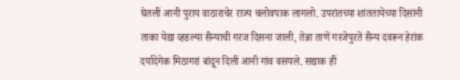घेतलीं आनी पुराय वाठाराचेर राज्य चलोवपाक लागलो. उपरांतच्या शांततायेच्या दिसांनी ताका येद्या व्हडल्या सैन्याची गरज दिसना जाली, तेन्ना ताणें गरजेपुरतें सैन्य दवरून हेरांक दर्यादेगेक मिठागरां बांदून दिलीं आनी गांव वसयले. सद्याक हीं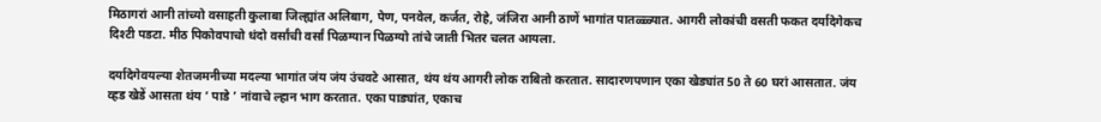मिठागरां आनी तांच्यो वसाहती कुलाबा जिल्ह्यांत अलिबाग, पेण, पनवेल, कर्जत, रोहे, जंजिरा आनी ठाणें भागांत पातळ्ळ्यात. आगरी लोकांची वसती फकत दर्यादेगेकच दिश्टी पडटा. मीठ पिकोवपाचो धंदो वर्सांची वर्सां पिळग्यान पिळग्यो तांचे जाती भितर चलत आयला.

दर्यादेगेवयल्या शेतजमनीच्या मदल्या भागांत जंय जंय उंचवटे आसात, थंय थंय आगरी लोक राबितो करतात. सादारणपणान एका खेड्यांत 50 ते 60 घरां आसतात. जंय व्हड खेडें आसता थंय ‘ पाडे ’ नांवाचे ल्हान भाग करतात. एका पाड्यांत, एकाच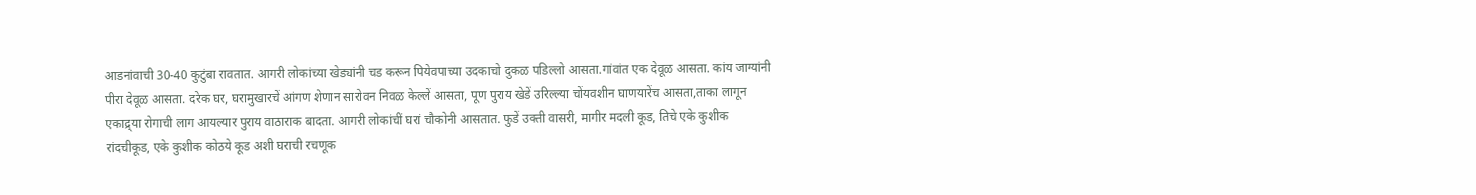आडनांवाची 30-40 कुटुंबा रावतात. आगरी लोकांच्या खेड्यांनी चड करून पियेवपाच्या उदकाचो दुकळ पडिल्लो आसता.गांवांत एक देवूळ आसता. कांय जाग्यांनी पीरा देवूळ आसता. दरेक घर, घरामुखारचें आंगण शेणान सारोवन निवळ केल्लें आसता, पूण पुराय खेडें उरिल्ल्या चोंयवशीन घाणयारेंच आसता,ताका लागून एकाद्र्या रोगाची लाग आयल्यार पुराय वाठाराक बादता. आगरी लोकांचीं घरां चौकोनी आसतात. फुडें उक्ती वासरी, मागीर मदली कूड, तिचे एके कुशीक रांदचीकूड, एके कुशीक कोठये कूड अशी घराची रचणूक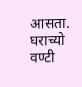आसता. घराच्यो वण्टी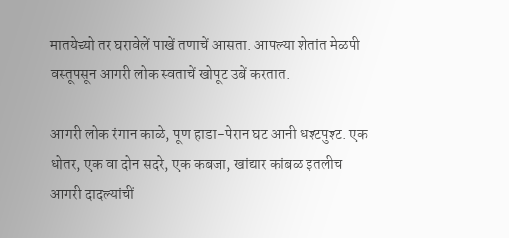मातयेच्यो तर घरावेलें पाखें तणाचें आसता. आपल्या शेतांत मेळपी वस्तूपसून आगरी लोक स्वताचें खोपूट उबें करतात.

आगरी लोक रंगान काळे, पूण हाडा-पेरान घट आनी धश्टपुश्ट. एक धोतर, एक वा दोन सदरे, एक कबजा, खांद्यार कांबळ इतलीच आगरी दादल्यांचीं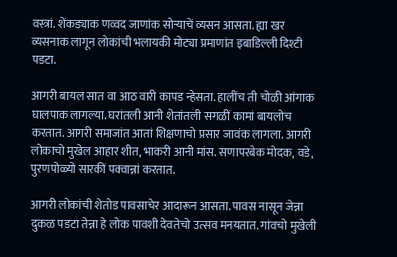वस्त्रां. शेंकड्याक णव्वद जाणांक सोऱ्याचें व्यसन आसता. ह्या खर व्यसनाक लागून लोकांची भलायकी मोट्या प्रमाणांत इबाडिल्ली दिश्टी पडटा.

आगरी बायल सात वा आठ वारी कापड न्हेसता. हालींच ती चोळी आंगाक घालपाक लागल्या. घरांतली आनी शेतांतली सगळीं कामां बायलोच करतात. आगरी समाजांत आतां शिक्षणाचो प्रसार जावंक लागला. आगरी लोकाचो मुखेल आहार शीत, भाकरी आनी मांस. सणापरबेक मोदक, वडे, पुरणपोळ्यो सारकीं पक्वान्नां करतात.

आगरी लोकांची शेतोड पावसाचेर आदारून आसता. पावस नासून जेन्ना दुकळ पडटा तेन्ना हे लोक पावशी देवतेचो उत्सव मनयतात. गांवचो मुखेली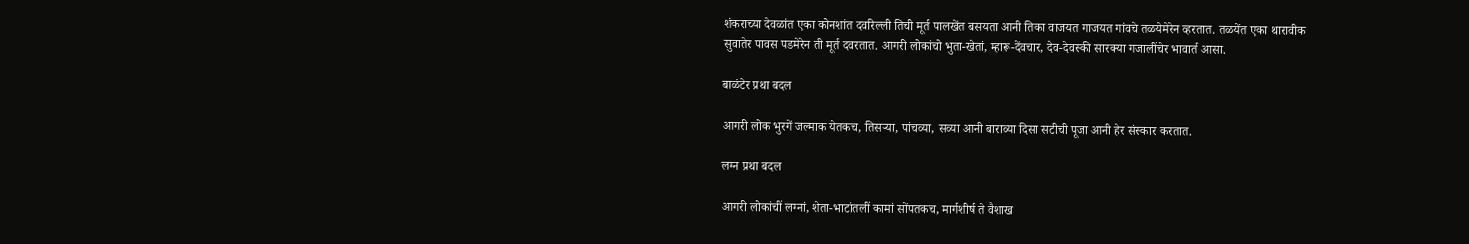शंकराच्या देवळांत एका कोनशांत दवरिल्ली तिची मूर्त पालखेंत बसयता आनी तिका वाजयत गाजयत गांवचे तळयेमेरेन व्हरतात. तळयेंत एका थारावीक सुवातेर पावस पडमेरेन ती मूर्त दवरतात. आगरी लोकांचो भुता-खेतां, म्हारू-देंवचार, देव-देवस्की सारक्या गजालींचेर भावार्त आसा.

बाळंटेर प्रथा बदल

आगरी लोक भुरगें जल्माक येतकच, तिसऱ्या, पांचव्या, सव्या आनी बाराव्या दिसा सटीची पूजा आनी हेर संस्कार करतात.

लग्न प्रथा बदल

आगरी लोकांचीं लग्नां, शेता-भाटांतलीं कामां सोंपतकच, मार्गशीर्ष ते वैशाख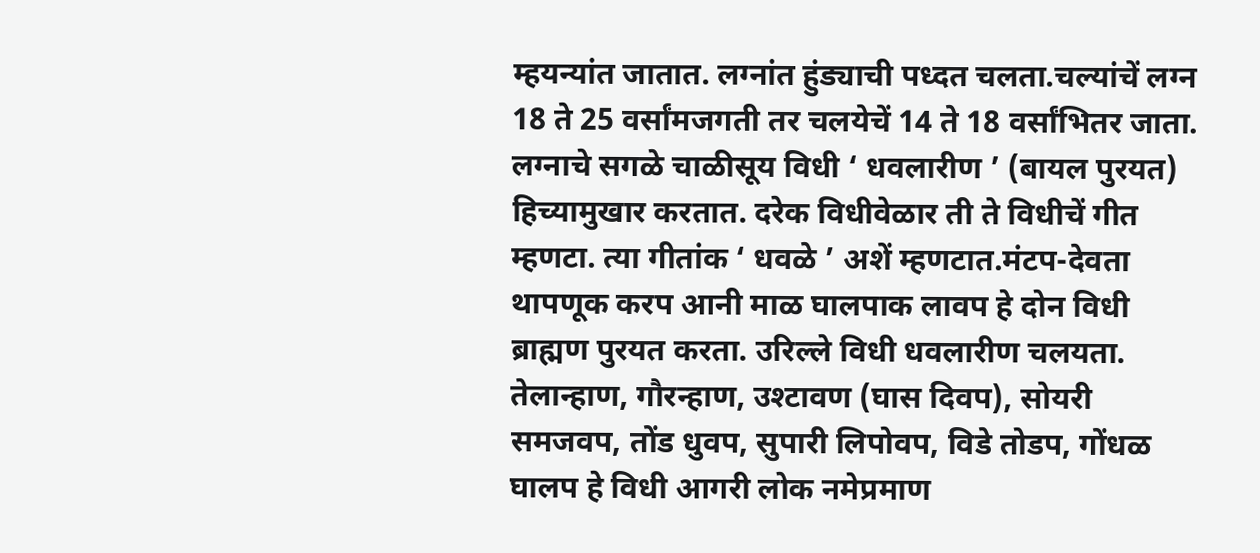म्हयन्यांत जातात. लग्नांत हुंड्याची पध्दत चलता.चल्यांचें लग्न 18 ते 25 वर्सांमजगती तर चलयेचें 14 ते 18 वर्सांभितर जाता. लग्नाचे सगळे चाळीसूय विधी ‘ धवलारीण ’ (बायल पुरयत) हिच्यामुखार करतात. दरेक विधीवेळार ती ते विधीचें गीत म्हणटा. त्या गीतांक ‘ धवळे ’ अशें म्हणटात.मंटप-देवता थापणूक करप आनी माळ घालपाक लावप हे दोन विधी ब्राह्मण पुरयत करता. उरिल्ले विधी धवलारीण चलयता. तेलान्हाण, गौरन्हाण, उश्टावण (घास दिवप), सोयरी समजवप, तोंड धुवप, सुपारी लिपोवप, विडे तोडप, गोंधळ घालप हे विधी आगरी लोक नमेप्रमाण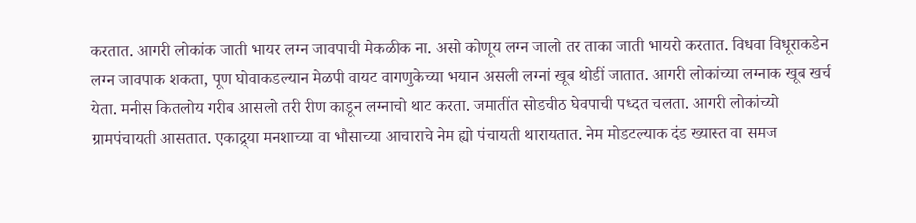करतात. आगरी लोकांक जाती भायर लग्न जावपाची मेकळीक ना. असो कोणूय लग्न जालो तर ताका जाती भायरो करतात. विधवा विधूराकडेन लग्न जावपाक शकता, पूण घोवाकडल्यान मेळपी वायट वागणुकेच्या भयान असली लग्नां खूब थोडीं जातात. आगरी लोकांच्या लग्नाक खूब खर्च येता. मनीस कितलोय गरीब आसलो तरी रीण काडून लग्नाचो थाट करता. जमातींत सोडचीठ घेवपाची पध्दत चलता. आगरी लोकांच्यो ग्रामपंचायती आसतात. एकाद्र्या मनशाच्या वा भौसाच्या आचाराचे नेम ह्यो पंचायती थारायतात. नेम मोडटल्याक दंड ख्यास्त वा समज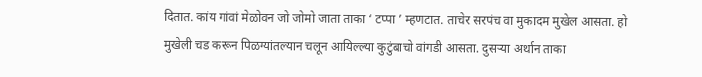दितात. कांय गांवां मेळोवन जो जोमो जाता ताका ‘ टप्पा ’ म्हणटात. ताचेर सरपंच वा मुकादम मुखेल आसता. हो मुखेली चड करून पिळग्यांतल्यान चलून आयिल्ल्या कुटुंबाचो वांगडी आसता. दुसऱ्या अर्थान ताका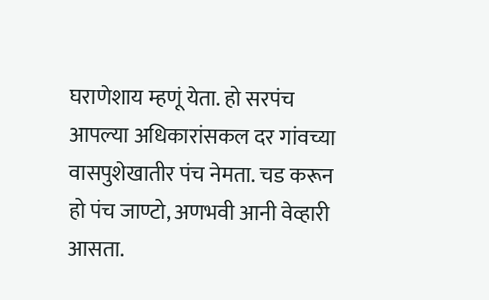घराणेशाय म्हणूं येता. हो सरपंच आपल्या अधिकारांसकल दर गांवच्या वासपुशेखातीर पंच नेमता. चड करून हो पंच जाण्टो, अणभवी आनी वेव्हारी आसता.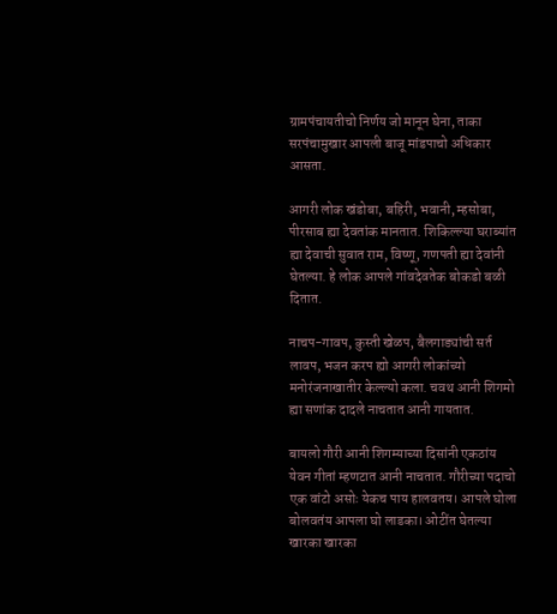ग्रामपंचायतीचो निर्णय जो मानून घेना, ताका सरपंचामुखार आपली बाजू मांडपाचो अधिकार आसता.

आगरी लोक खंडोबा, बहिरी, भवानी, म्हसोबा, पीरसाब ह्या देवतांक मानतात. शिकिल्ल्या घराब्यांत ह्या देवाची सुवात राम, विष्णू, गणपती ह्या देवांनी घेतल्या. हे लोक आपले गांवदेवतेक बोकडो बळी दितात.

नाचप-गावप, कुस्ती खेळप, बैलगाड्यांची सर्त लावप, भजन करप ह्यो आगरी लोकांच्यो मनोरंजनाखातीर केल्ल्यो कला. चवथ आनी शिगमो ह्या सणांक दादले नाचतात आनी गायतात.

बायलो गौरी आनी शिगम्याच्या दिसांनी एकठांय येवन गीतां म्हणटात आनी नाचतात. गौरीच्या पदाचो एक वांटो असोः येकच पाय हालवतय। आपले घोला बोलवतंय आपला घो लाडका। ओटींत घेतल्या खारका खारका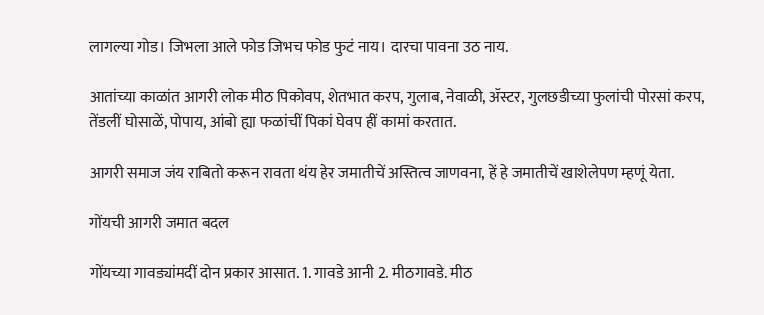लागल्या गोड। जिभला आले फोड जिभच फोड फुटं नाय। दारचा पावना उठ नाय.

आतांच्या काळांत आगरी लोक मीठ पिकोवप, शेतभात करप, गुलाब, नेवाळी, ॲस्टर, गुलछडीच्या फुलांची पोरसां करप, तेंडलीं घोसाळें, पोपाय, आंबो ह्या फळांचीं पिकां घेवप हीं कामां करतात.

आगरी समाज जंय राबितो करून रावता थंय हेर जमातीचें अस्तित्व जाणवना, हें हे जमातीचें खाशेलेपण म्हणूं येता.

गोंयची आगरी जमात बदल

गोंयच्या गावड्यांमदीं दोन प्रकार आसात. 1. गावडे आनी 2. मीठगावडे. मीठ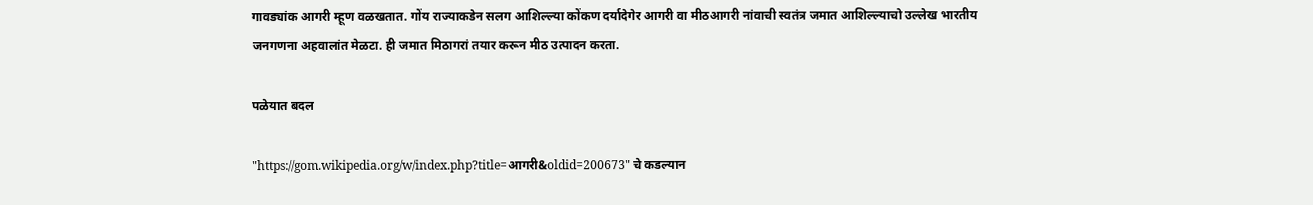गावड्यांक आगरी म्हूण वळखतात. गोंय राज्याकडेन सलग आशिल्ल्या कोंकण दर्यादेगेर आगरी वा मीठआगरी नांवाची स्वतंत्र जमात आशिल्ल्याचो उल्लेख भारतीय जनगणना अहवालांत मेळटा. ही जमात मिठागरां तयार करून मीठ उत्पादन करता.

पळेयात बदल

"https://gom.wikipedia.org/w/index.php?title=आगरी&oldid=200673" चे कडल्यान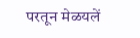परतून मेळयलें